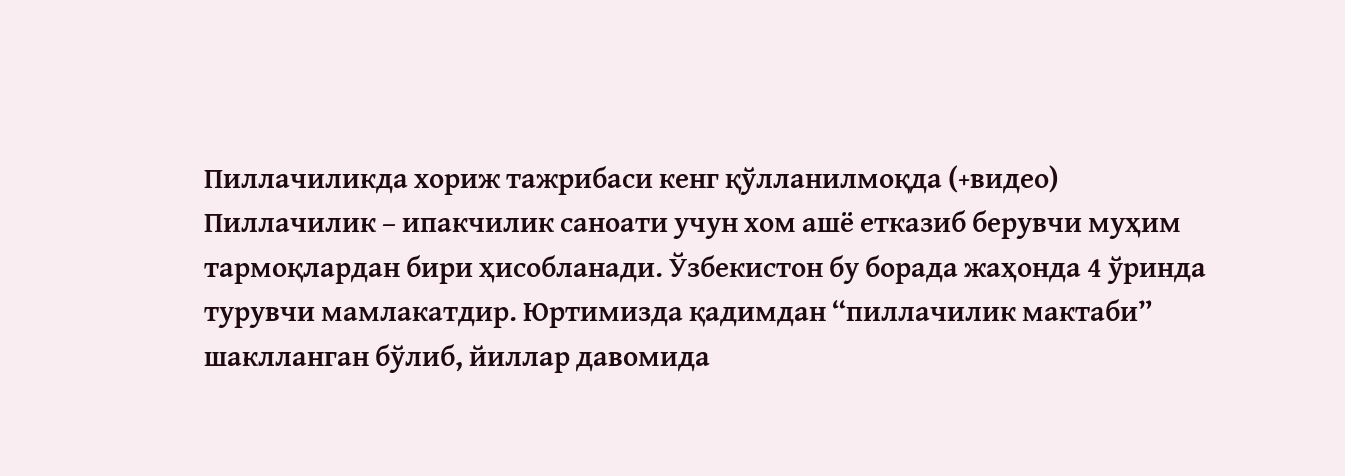Пиллачиликда хориж тажрибаси кенг қўлланилмоқда (+видео)
Пиллачилик – ипакчилик саноати учун хом ашё етказиб берувчи муҳим тармоқлардан бири ҳисобланади. Ўзбекистон бу борада жаҳонда 4 ўринда турувчи мамлакатдир. Юртимизда қадимдан “пиллачилик мактаби” шаклланган бўлиб, йиллар давомида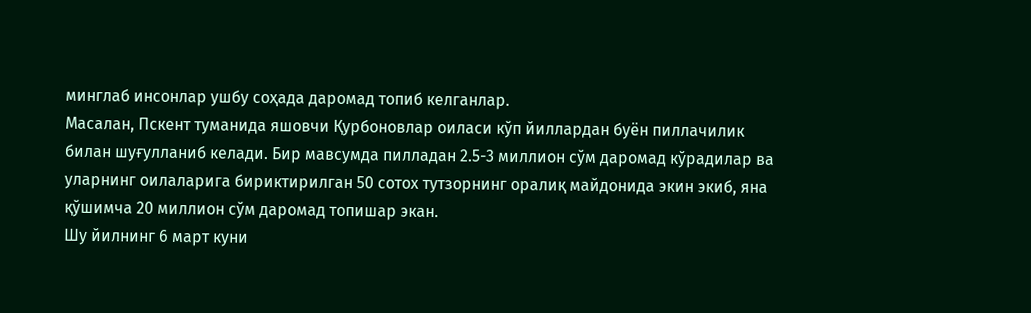минглаб инсонлар ушбу соҳада даромад топиб келганлар.
Масалан, Пскент туманида яшовчи Қурбоновлар оиласи кўп йиллардан буён пиллачилик билан шуғулланиб келади. Бир мавсумда пилладан 2.5-3 миллион сўм даромад кўрадилар ва уларнинг оилаларига бириктирилган 50 сотох тутзорнинг оралиқ майдонида экин экиб, яна қўшимча 20 миллион сўм даромад топишар экан.
Шу йилнинг 6 март куни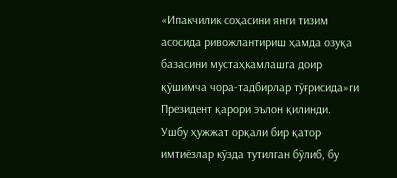«Ипакчилик соҳасини янги тизим асосида ривожлантириш ҳамда озуқа базасини мустаҳкамлашга доир қўшимча чора-тадбирлар тўғрисида»ги Президент қарори эълон қилинди. Ушбу ҳужжат орқали бир қатор имтиёзлар кўзда тутилган бўлиб, бу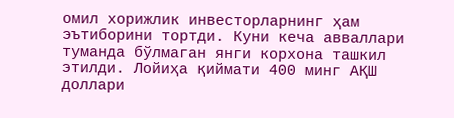омил хорижлик инвесторларнинг ҳам эътиборини тортди. Куни кеча авваллари туманда бўлмаган янги корхона ташкил этилди. Лойиҳа қиймати 400 минг АҚШ доллари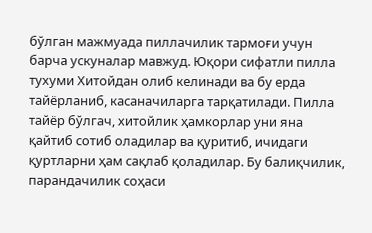бўлган мажмуада пиллачилик тармоғи учун барча ускуналар мавжуд. Юқори сифатли пилла тухуми Хитойдан олиб келинади ва бу ерда тайёрланиб, касаначиларга тарқатилади. Пилла тайёр бўлгач, хитойлик ҳамкорлар уни яна қайтиб сотиб оладилар ва қуритиб, ичидаги қуртларни ҳам сақлаб қоладилар. Бу балиқчилик, парандачилик соҳаси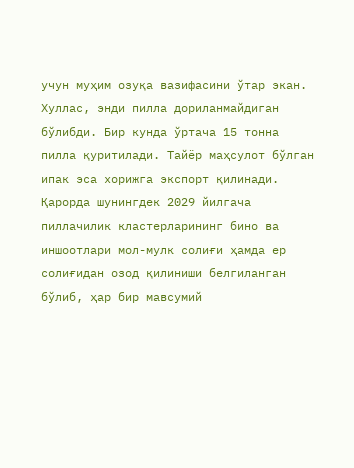учун муҳим озуқа вазифасини ўтар экан. Хуллас, энди пилла дориланмайдиган бўлибди. Бир кунда ўртача 15 тонна пилла қуритилади. Тайёр маҳсулот бўлган ипак эса хорижга экспорт қилинади.
Қарорда шунингдек 2029 йилгача пиллачилик кластерларининг бино ва иншоотлари мол-мулк солиғи ҳамда ер солиғидан озод қилиниши белгиланган бўлиб, ҳар бир мавсумий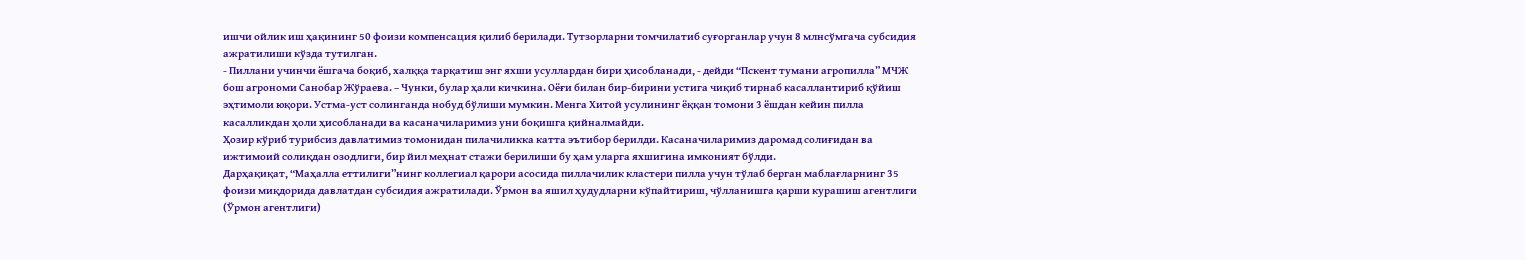ишчи ойлик иш ҳақининг 50 фоизи компенсация қилиб берилади. Тутзорларни томчилатиб суғорганлар учун 8 млнсўмгача субсидия ажратилиши кўзда тутилган.
- Пиллани учинчи ёшгача боқиб, халққа тарқатиш энг яхши усуллардан бири ҳисобланади, - дейди “Пскент тумани агропилла” МЧЖ бош агрономи Санобар Жўраева. – Чунки, булар ҳали кичкина. Оёғи билан бир-бирини устига чиқиб тирнаб касаллантириб қўйиш эҳтимоли юқори. Устма-уст солинганда нобуд бўлиши мумкин. Менга Хитой усулининг ёққан томони 3 ёшдан кейин пилла касалликдан ҳоли ҳисобланади ва касаначиларимиз уни боқишга қийналмайди.
Ҳозир кўриб турибсиз давлатимиз томонидан пилачиликка катта эътибор берилди. Касаначиларимиз даромад солиғидан ва ижтимоий солиқдан озодлиги, бир йил меҳнат стажи берилиши бу ҳам уларга яхшигина имконият бўлди.
Дарҳақиқат, “Маҳалла еттилиги”нинг коллегиал қарори асосида пиллачилик кластери пилла учун тўлаб берган маблағларнинг 35 фоизи миқдорида давлатдан субсидия ажратилади. Ўрмон ва яшил ҳудудларни кўпайтириш, чўлланишга қарши курашиш агентлиги (Ўрмон агентлиги)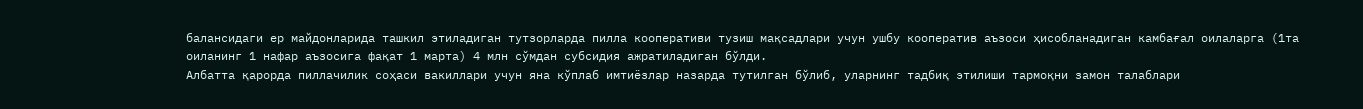балансидаги ер майдонларида ташкил этиладиган тутзорларда пилла кооперативи тузиш мақсадлари учун ушбу кооператив аъзоси ҳисобланадиган камбағал оилаларга (1та оиланинг 1 нафар аъзосига фақат 1 марта) 4 млн сўмдан субсидия ажратиладиган бўлди.
Албатта қарорда пиллачилик соҳаси вакиллари учун яна кўплаб имтиёзлар назарда тутилган бўлиб, уларнинг тадбиқ этилиши тармоқни замон талаблари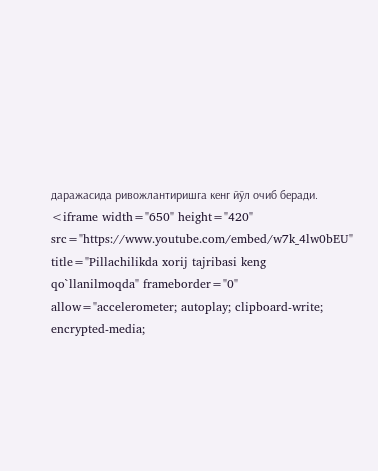даражасида ривожлантиришга кенг йўл очиб беради.
<iframe width="650" height="420" src="https://www.youtube.com/embed/w7k_4lw0bEU" title="Pillachilikda xorij tajribasi keng qo`llanilmoqda" frameborder="0" allow="accelerometer; autoplay; clipboard-write; encrypted-media;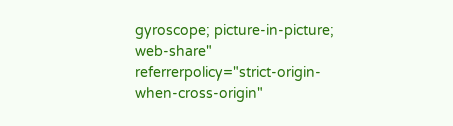gyroscope; picture-in-picture; web-share" referrerpolicy="strict-origin-when-cross-origin"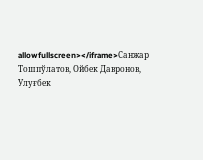allowfullscreen></iframe>Санжар Тошпўлатов, Ойбек Давронов, Улуғбек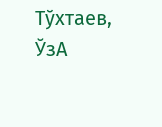Тўхтаев, ЎзА